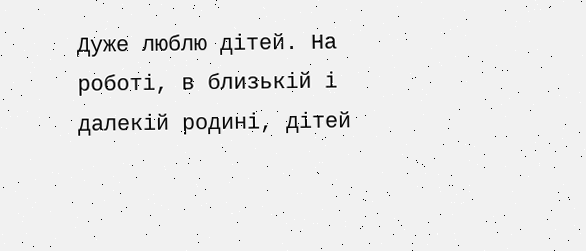Дуже люблю дітей. На роботі, в близькій і далекій родині, дітей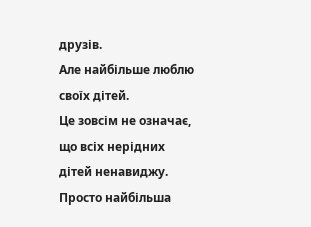друзів.
Але найбільше люблю своїх дітей.
Це зовсім не означає, що всіх нерідних дітей ненавиджу. Просто найбільша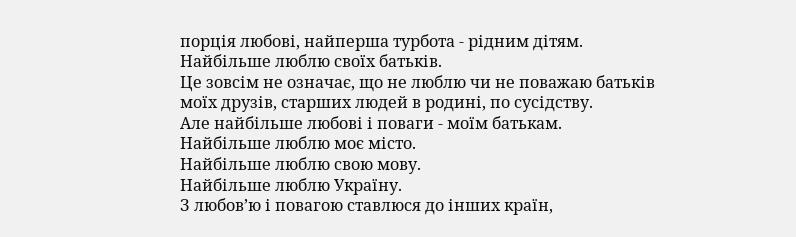порція любові, найперша турбота - рідним дітям.
Найбільше люблю своїх батьків.
Це зовсім не означає, що не люблю чи не поважаю батьків моїх друзів, старших людей в родині, по сусідству.
Але найбільше любові і поваги - моїм батькам.
Найбільше люблю моє місто.
Найбільше люблю свою мову.
Найбільше люблю Україну.
З любов’ю і повагою ставлюся до інших країн,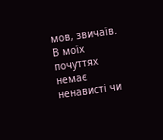мов, звичаїв.
В моїх почуттях немає ненависті чи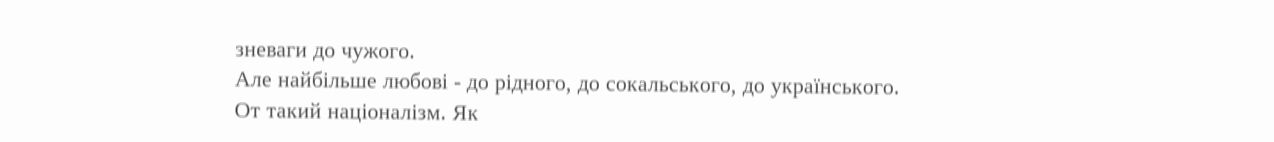зневаги до чужого.
Але найбільше любові - до рідного, до сокальського, до українського.
От такий націоналізм. Як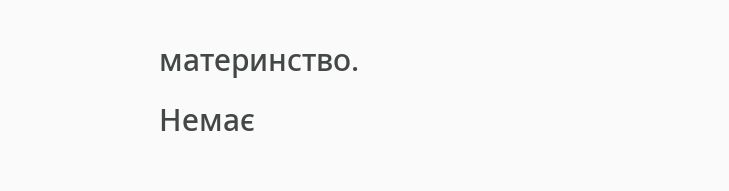материнство.
Немає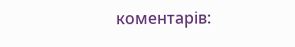коментарів: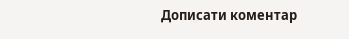Дописати коментар